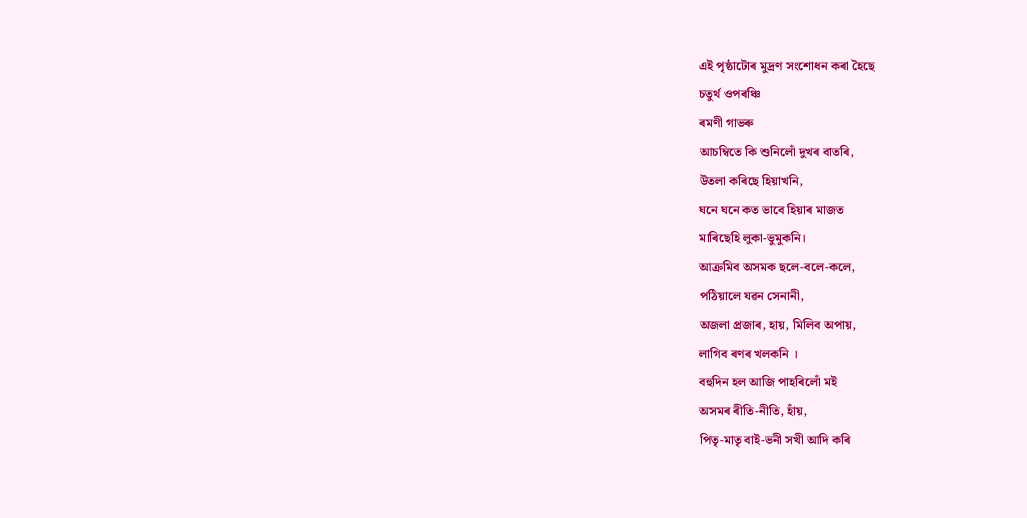এই পৃষ্ঠাটোৰ মুদ্ৰণ সংশোধন কৰা হৈছে
চতুৰ্থ ওপৰঞ্চি
ৰমণী গাভৰু
আচম্বিতে কি শুনিলোঁ দুখৰ বাতৰি,
উতলা কৰিছে হিয়াখনি,
ঘনে ঘনে কত ভাবে হিয়াৰ মাজত
মাৰিছেহি লুকা-ভুমুকনি।
আক্রমিব অসমক ছলে-বলে-কলে,
পঠিয়ালে যৱন সেনানী,
অজলা প্রজাৰ, হায়, মিলিব অপায়,
লাগিব ৰণৰ খলকনি ।
বহুদিন হল আজি পাহৰিলোঁ মই
অসমৰ ৰীতি-নীতি, হাঁয়,
পিতৃ-মাতৃ বাই-ভনী সখী আদি কৰি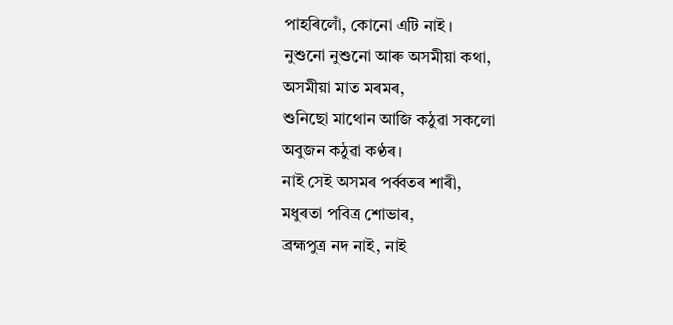পাহৰিলোঁ, কোনো এটি নাই ।
নুশুনো নুশুনো আৰু অসমীয়া কথা,
অসমীয়া মাত মৰমৰ,
শুনিছো মাথোন আজি কঠুৱা সকলো
অবুজন কঠুৱা কণ্ঠৰ।
নাই সেই অসমৰ পৰ্ব্বতৰ শাৰী,
মধুৰতা পবিত্র শোভাৰ,
ব্ৰহ্মপুত্ৰ নদ নাই, নাই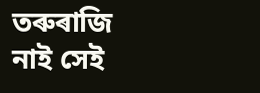তৰুৰাজি
নাই সেই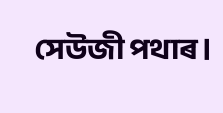সেউজী পথাৰ।